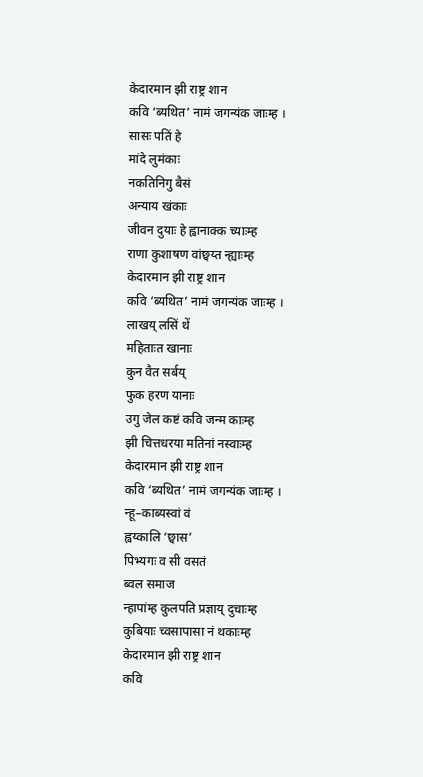केदारमान झी राष्ट्र शान
कवि ‘ब्यथित’ नामं जगन्यंक जाःम्ह ।
सासः पतिं हे
मांदे लुमंकाः
नकतिनिगु बैसं
अन्याय खंकाः
जीवन दुयाः हे ह्वानाक्क च्याःम्ह
राणा कुशाषण वांछ्वय्त न्ह्याःम्ह
केदारमान झी राष्ट्र शान
कवि ‘ब्यथित’ नामं जगन्यंक जाःम्ह ।
लाखय् लसिं थें
महिताःत खानाः
कुन वैत सर्बय्
फुक हरण यानाः
उगु जेल कष्टं कवि जन्म काःम्ह
झी चित्तधरया मतिनां नस्वाःम्ह
केदारमान झी राष्ट्र शान
कवि ‘ब्यथित’ नामं जगन्यंक जाःम्ह ।
न्हू–काब्यस्वां वं
ह्वय्कालि ‘छ्वास’
पिभ्यगः व सी वसतं
ब्वल समाज
न्हापांम्ह कुलपति प्रज्ञाय् दुचाःम्ह
कुबियाः च्वसापासा नं थकाःम्ह
केदारमान झी राष्ट्र शान
कवि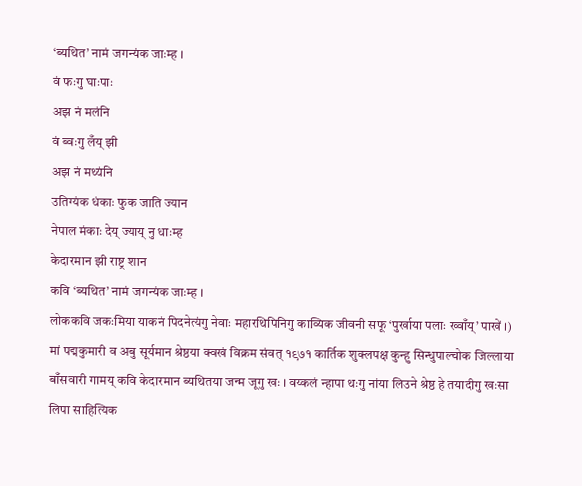‘ब्यथित’ नामं जगन्यंक जाःम्ह ।
वं फःगु घाःपाः
अझ नं मलंनि
वं ब्वःगु लँय् झी
अझ नं मथ्यंनि
उतिग्यंक धंकाः फुक जाति ज्यान
नेपाल मंकाः देय् ज्याय् नु धाःम्ह
केदारमान झी राष्ट्र शान
कवि ‘ब्यथित’ नामं जगन्यंक जाःम्ह ।
लोककवि जकःमिया याकनं पिदनेत्यंगु नेवाः महारथिपिनिगु काव्यिक जीवनी सफू ‘पुर्खाया पलाः ख्वाँय्’ पाखें ।)
मां पद्मकुमारी व अबु सूर्यमान श्रेष्ठया क्वखं विक्रम संवत् १९७१ कार्तिक शुक्लपक्ष कुन्हु सिन्धुपाल्चोक जिल्लाया बाँसवारी गामय् कवि केदारमान ब्यथितया जन्म जूगु खः । वय्कलं न्हापा थःगु नांया लिउने श्रेष्ठ हे तयादीगु खःसा लिपा साहित्यिक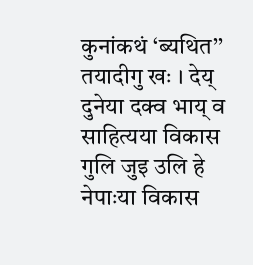कुनांकथं ‘ब्यथित’’ तयादीगु खः । देय् दुनेया दक्व भाय् व साहित्यया विकास गुलि जुइ उलि हे नेपाःया विकास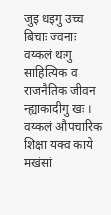जुइ धइगु उच्च बिचाः ज्वनाः वय्कलं थःगु साहित्यिक व राजनैतिक जीवन न्ह्याकादीगु खः ।
वय्कलं औपचारिक शिक्षा यक्व काये मखंसां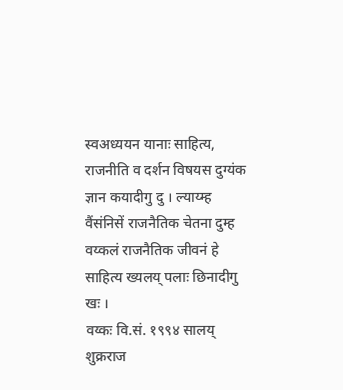स्वअध्ययन यानाः साहित्य, राजनीति व दर्शन विषयस दुग्यंक ज्ञान कयादीगु दु । ल्याय्म्ह वैंसंनिसें राजनैतिक चेतना दुम्ह वय्कलं राजनैतिक जीवनं हे साहित्य ख्यलय् पलाः छिनादीगु खः ।
वय्कः वि.सं. १९९४ सालय् शुक्रराज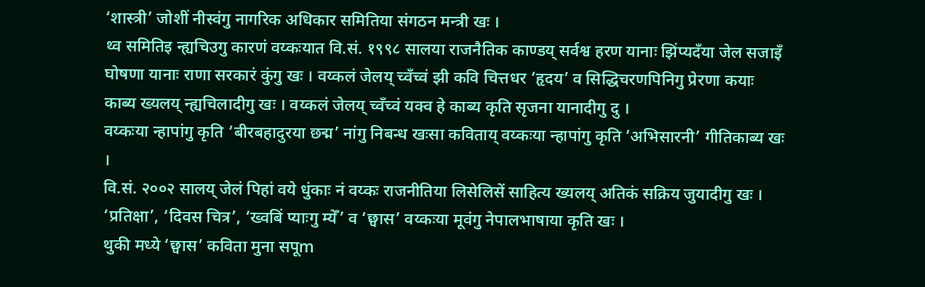‘शास्त्री’ जोशीं नीस्वंगु नागरिक अधिकार समितिया संगठन मन्त्री खः ।
थ्व समितिइ न्ह्यचिउगु कारणं वय्कःयात वि.सं. १९९८ सालया राजनैतिक काण्डय् सर्वश्व हरण यानाः झिंप्यदँया जेल सजाइँ घोषणा यानाः राणा सरकारं कुंगु खः । वय्कलं जेलय् च्वँच्वं झी कवि चित्तधर ‘हृदय’ व सिद्धिचरणपिनिगु प्रेरणा कयाः काब्य ख्यलय् न्ह्यचिलादीगु खः । वय्कलं जेलय् च्वँच्वं यक्व हे काब्य कृति सृजना यानादीगु दु ।
वय्कःया न्हापांगु कृति ‘बीरबहादुरया छद्म’ नांगु निबन्ध खःसा कविताय् वय्कःया न्हापांगु कृति ‘अभिसारनी’ गीतिकाब्य खः ।
वि.सं. २००२ सालय् जेलं पिहां वये धुंकाः नं वय्कः राजनीतिया लिसेलिसें साहित्य ख्यलय् अतिकं सक्रिय जुयादीगु खः । ‘प्रतिक्षा’, ‘दिवस चित्र’, ‘ख्वबिं प्याःगु म्येँ’ व ‘छ्वास’ वय्कःया मूवंगु नेपालभाषाया कृति खः ।
थुकी मध्ये ‘छ्वास’ कविता मुना सपूm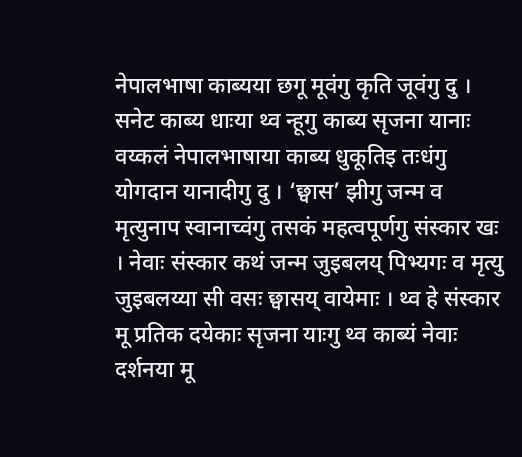नेपालभाषा काब्यया छगू मूवंगु कृति जूवंगु दु । सनेट काब्य धाःया थ्व न्हूगु काब्य सृजना यानाः वय्कलं नेपालभाषाया काब्य धुकूतिइ तःधंगु योगदान यानादीगु दु । ‘छ्वास’ झीगु जन्म व मृत्युनाप स्वानाच्वंगु तसकं महत्वपूर्णगु संस्कार खः । नेवाः संस्कार कथं जन्म जुइबलय् पिभ्यगः व मृत्यु जुइबलय्या सी वसः छ्वासय् वायेमाः । थ्व हे संस्कार मू प्रतिक दयेकाः सृजना याःगु थ्व काब्यं नेवाः दर्शनया मू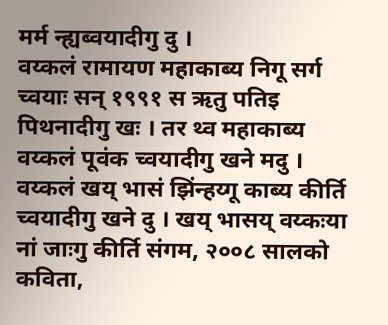मर्म न्ह्यब्वयादीगु दु ।
वय्कलं रामायण महाकाब्य निगू सर्ग च्वयाः सन् १९९१ स ऋतु पतिइ पिथनादीगु खः । तर थ्व महाकाब्य वय्कलं पूवंक च्वयादीगु खने मदु । वय्कलं खय् भासं झिंन्हय्गू काब्य कीर्ति च्वयादीगु खने दु । खय् भासय् वय्कःया नां जाःगु कीर्ति संगम, २००८ सालको कविता,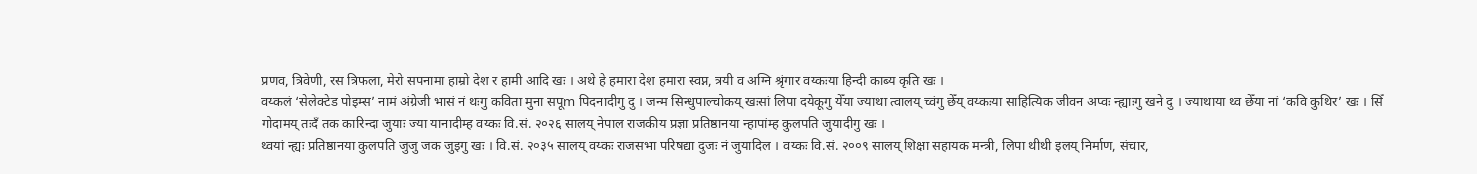प्रणव, त्रिवेणी, रस त्रिफला, मेरो सपनामा हाम्रो देश र हामी आदि खः । अथे हे हमारा देश हमारा स्वप्न, त्रयी व अग्नि श्रृंगार वय्कःया हिन्दी काब्य कृति खः ।
वय्कलं ‘सेलेक्टेड पोइम्स’ नामं अंग्रेजी भासं नं थःगु कविता मुना सपूm पिदनादीगु दु । जन्म सिन्धुपाल्चोकय् खःसां लिपा दयेकूगु येँया ज्याथा त्वालय् च्वंगु छेँय् वय्कःया साहित्यिक जीवन अप्वः न्ह्याःगु खने दु । ज्याथाया थ्व छेँया नां ‘कवि कुथिर’ खः । सिँ गोदामय् तःदँ तक कारिन्दा जुयाः ज्या यानादीम्ह वय्कः वि.सं. २०२६ सालय् नेपाल राजकीय प्रज्ञा प्रतिष्ठानया न्हापांम्ह कुलपति जुयादीगु खः ।
थ्वयां न्ह्यः प्रतिष्ठानया कुलपति जुजु जक जुइगु खः । वि.सं. २०३५ सालय् वय्कः राजसभा परिषद्या दुजः नं जुयादिल । वय्कः वि.सं. २००९ सालय् शिक्षा सहायक मन्त्री, लिपा थीथी इलय् निर्माण, संचार,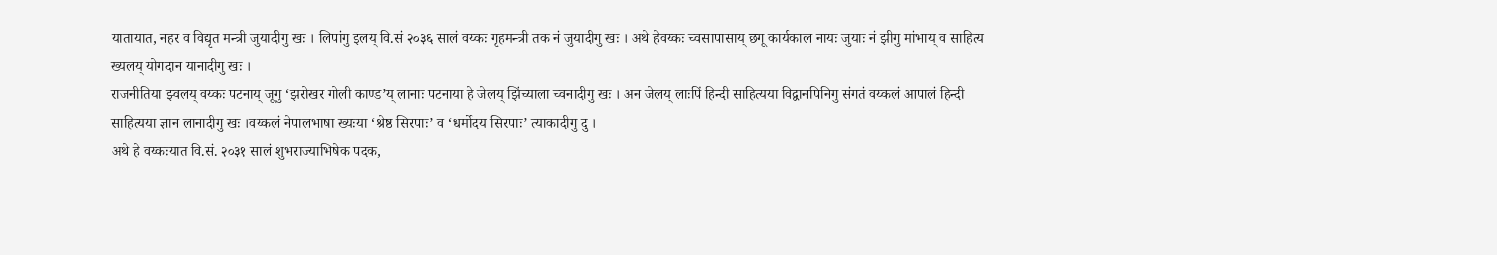यातायात, नहर व विद्यृत मन्त्री जुयादीगु खः । लिपांगु इलय् वि.सं २०३६ सालं वय्कः गृहमन्त्री तक नं जुयादीगु खः । अथे हेवय्कः च्वसापासाय् छगू कार्यकाल नायः जुयाः नं झीगु मांभाय् व साहित्य ख्यलय् योगदान यानादीगु खः ।
राजनीतिया झ्वलय् वय्कः पटनाय् जूगु ‘झरोखर गोली काण्ड’य् लानाः पटनाया हे जेलय् झिंच्याला च्वनादीगु खः । अन जेलय् लाःपिं हिन्दी साहित्यया विद्वानपिनिगु संगतं वय्कलं आपालं हिन्दी साहित्यया ज्ञान लानादीगु खः ।वय्कलं नेपालभाषा ख्यःया ‘श्रेष्ठ सिरपाः’ व ‘धर्मोदय सिरपाः’ त्याकादीगु दु ।
अथे हे वय्कःयात वि.सं. २०३१ सालं शुभराज्याभिषेक पदक,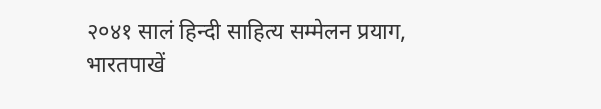२०४१ सालं हिन्दी साहित्य सम्मेलन प्रयाग, भारतपाखें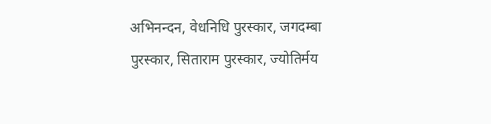अभिनन्दन, वेधनिधि पुरस्कार, जगदम्बा पुरस्कार, सिताराम पुरस्कार, ज्योतिर्मय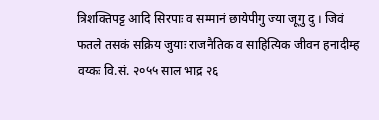त्रिशक्तिपट्ट आदि सिरपाः व सम्मानं छायेपीगु ज्या जूगु दु । जिवं फतले तसकं सक्रिय जुयाः राजनैतिक व साहित्यिक जीवन हनादीम्ह वय्कः वि.सं. २०५५ साल भाद्र २६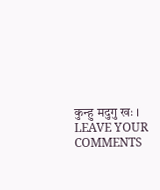कुन्हु मदुगु खः ।
LEAVE YOUR COMMENTS